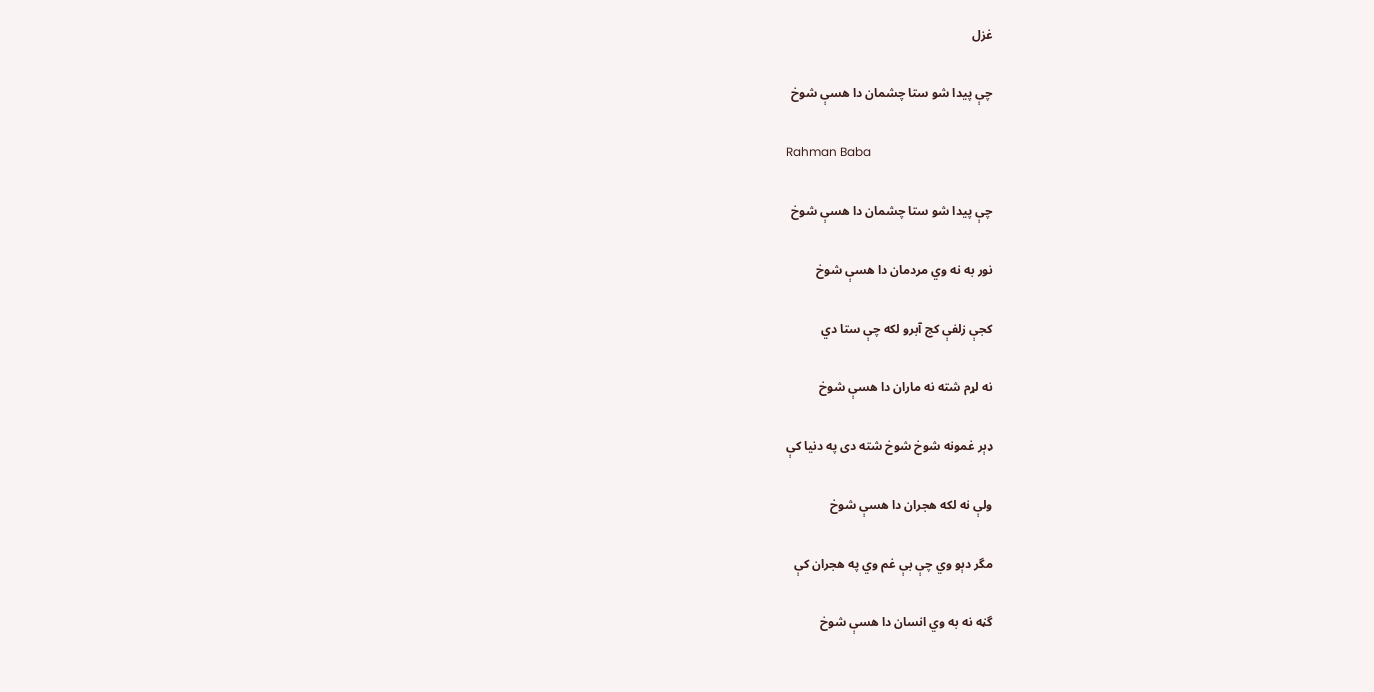غزل

چې پيدا شو ستا چشمان دا هسې شوخ

Rahman Baba

چې پيدا شو ستا چشمان دا هسې شوخ

نور به نه وي مردمان دا هسې شوخ

کجې زلفې کج آبرو لکه چې ستا دي

نه لړم شته نه ماران دا هسې شوخ

ډېر غمونه شوخ شوخ شته دی په دنيا کې

ولې نه لکه هجران دا هسې شوخ

مگر دېو وي چې بې غم وي په هجران کې

گڼه نه به وي انسان دا هسې شوخ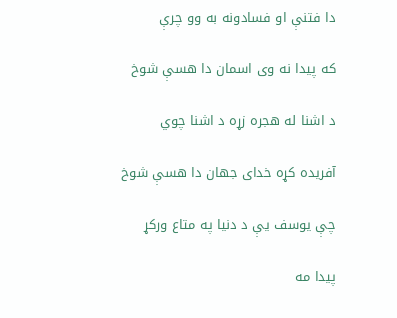دا فتنې او فسادونه به وو چرې

که پيدا نه وی اسمان دا هسې شوخ

د اشنا له هجره زړه د اشنا چوي

آفريده کړه خدای جهان دا هسې شوخ

چې يوسف يې د دنيا په متاع ورکړ

پيدا مه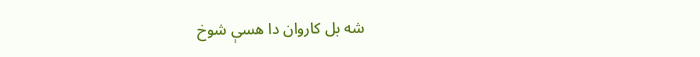شه بل کاروان دا هسې شوخ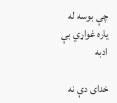چې بوسه له ياره غواړي بې ادبه

خدای دې نه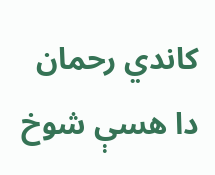کاندي رحمان دا هسې شوخ